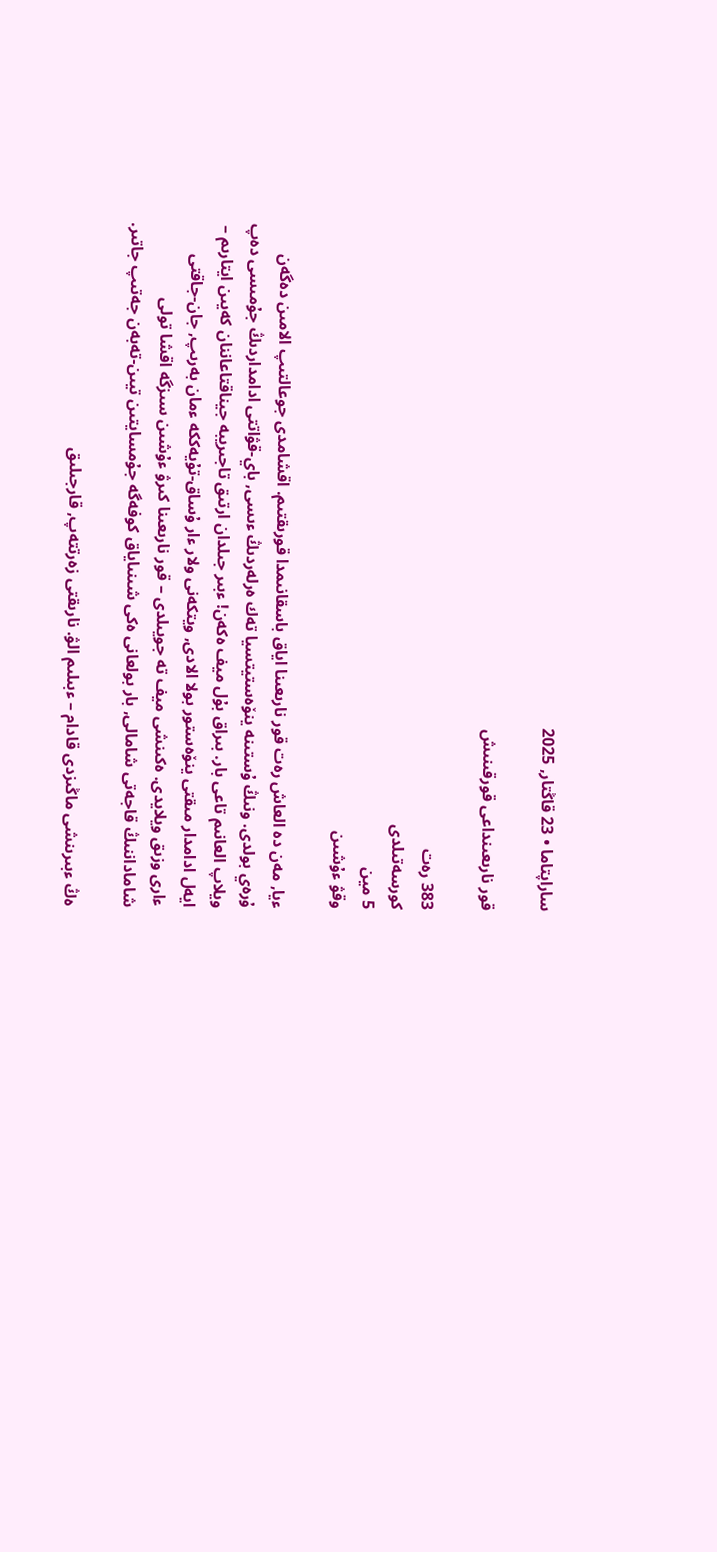ساراپتاما • 23 قاڭتار, 2025

قور نارىعىنداعى قورقىنىش

383 رەت
كورسەتىلدى
5 مين
وقۋ ءۇشىن

ءيا, مەن دە العاش رەت قور نارىعىنا اياق باسقانىمدا قورىقتىم. اقشامدى جوعالتىپ الامىن دەگەن ۇرەي بولدى. ونىڭ ۇستىنە ينۆەستيتسيا تەك ەرلەردىڭ ءىسى, باي-قۋاتتى ادامداردىڭ جۇمىسى دەپ ويلاپ العانىم تاعى بار. بىراق بۇل ميف ەكەن! ءبىر جىلدان ارتىق تاجىريبە جيناقتاعاننان كەيىن ايتارىم – ايەل ادامدار مىقتى ينۆەستور بولا الادى, ويتكەنى ولار ءار ۇساق-تۇيەككە ءمان بەرىپ, جان-جاقتى ءارى وزىق ويلايدى. ەكىنشى ميف تە جويىلدى – قور نارىعىنا كىرۋ ءۇشىن سىزگە اقشا تولى شاماداننىڭ قاجەتى شامالى, بار بولعانى ەكى شىنىاياق كوفەگە جۇمسايتىن تيىن-تەبەن جەتىپ جاتىر.

ەڭ ءبىرىنشى ماڭىزدى قادام – ءبىلىم الۋ. نارىقتى زەرتتەپ, قارجىلىق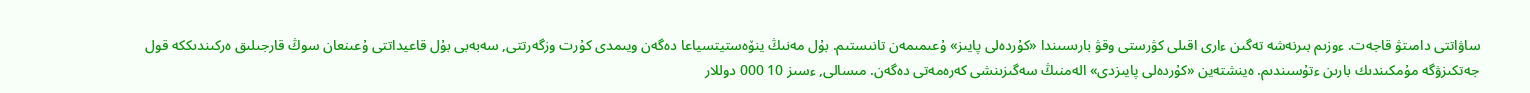ساۋاتتى دامىتۋ قاجەت. ءوزىم بىرنەشە تەگىن ءارى اقىلى كۋرستى وقۋ بارىسىندا «كۇردەلى پايىز» ۇعىمىمەن تانىستىم. بۇل مەنىڭ ينۆەستيتسياعا دەگەن ويىمدى كۇرت وزگەرتتى, سەبەبى بۇل قاعيداتتى ۇعىنعان سوڭ قارجىلىق ەركىندىككە قول جەتكىزۋگە مۇمكىندىك بارىن ءتۇسىندىم. ەينشتەين «كۇردەلى پايىزدى» الەمنىڭ سەگىزىنشى كەرەمەتى دەگەن. مىسالى, ءسىز 10 000 دوللار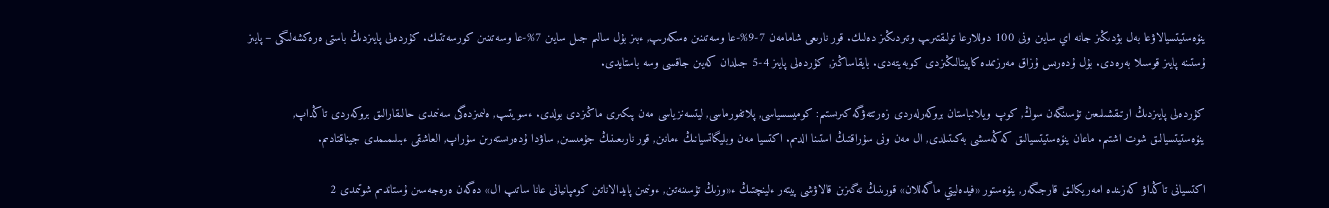ينۆەستيتسيالاۋعا بەل بۋدىڭىز جانە اي سايىن ونى 100 دوللارعا تولىقتىرىپ وتىردىڭىز دەلىك. قور نارىعى شامامەن 7-9%-عا وسەتىنىن ەسكەرىپ, ءبىز بۇل سالىم جىل سايىن 7%-عا وسەتىنىن كورسەتتىك. كۇردەلى پايىزدىڭ باستى ەرەكشەلىگى – پايىز ۇستىنە پايىز قوسىلا بەرەدى. بۇل ۇدەرىس ۇزاق مەرزىمدە كاپيتالىڭىزدى كوبەيتەدى. بايقاساڭىز, كۇردەلى پايىز 4-5 جىلدان كەيىن جاقسى وسە باستايدى.

كۇردەلى پايىزدىڭ ارتىقشىلىعىن تۇسىنگەن سوڭ, كوپ ويلانباستان بروكەرلەردى زەرتتەۋگە كىرىستىم: كوميسسياسى, پلاتفورماسى, ليتسەنزياسى مەن پىكىرى ماڭىزدى بولدى. ءسويتىپ, ەلىمىزدەگى سەنىمدى حالىقارالىق بروكەردى تاڭداپ, ينۆەستيتسيالىق شوت اشتىم. ماعان ينۆەستيتسيالىق كەڭەسشى بەكىتىلدى, ال مەن ونى سۇراقتىڭ استىنا الدىم. اكتسيا مەن وبليگاتسيانىڭ ءمانىن, قور نارىعىنىڭ جۇمىسىن, ساۋدا ۇدەرىستەرىن سۇراپ, العاشقى ءبىلىمىمدى جيناقتادىم.

اكتسيانى تاڭداۋ كەزىندە امەريكالىق قارجىگەر, ينۆەستور «فيدەليتي ماگەللان» قورىنىڭ نەگىزىن قالاۋشى پيتەر ءلينچتىڭ ء«وزىڭ تۇسىنەتىن, ءونىمىن پايدالاناتىن كومپانيانى عانا ساتىپ ال» دەگەن ەرەجەسىن ۇستاندىم شوتىمدى 2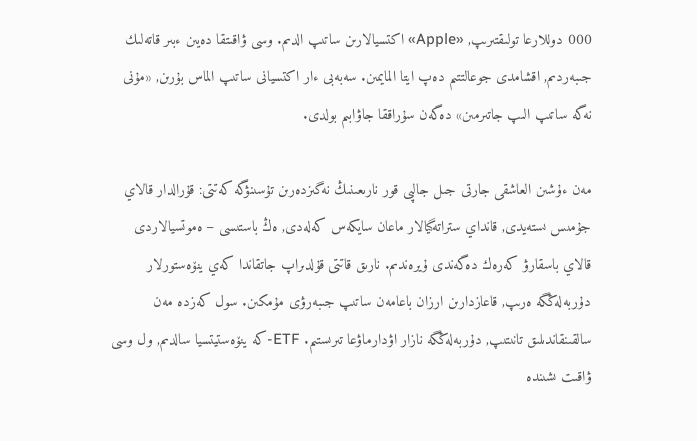000 دوللارعا تولىقتىرىپ, «Apple» اكتسيالارىن ساتىپ الدىم. وسى ۋاقىتقا دەيىن ءبىر قاتەلىك جىبەردىم, اقشامدى جوعالتتىم دەپ ايتا المايمىن. سەبەبى ءار اكتسيانى ساتىپ الماس بۇرىن, «مۇنى نەگە ساتىپ الىپ جاتىرمىن» دەگەن سۇراققا جاۋابىم بولدى.

مەن ءۇشىن العاشقى جارتى جىل جالپى قور نارىعىنىڭ نەگىزدەرىن تۇسىنۋگە كەتتى: قۇرالدار قالاي جۇمىس ىستەيدى, قانداي ستراتەگيالار ماعان سايكەس كەلەدى, ەڭ باستىسى – ەموتسيالاردى قالاي باسقارۋ كەرەك دەگەندى ۇيرەندىم. نارىق قاتتى قۇلدىراپ جاتقاندا كەي ينۆەستورلار دۇربەلەڭگە ەرىپ, قاعازدارىن ارزان باعامەن ساتىپ جىبەرۋى مۇمكىن. سول كەزدە مەن سالقىنقاندىلىق تانىتىپ, دۇربەلەڭگە نازار اۋدارماۋعا تىرىستىم. ETF-كە ينۆەستيتسيا سالدىم, ول وسى ۋاقىت ىشىندە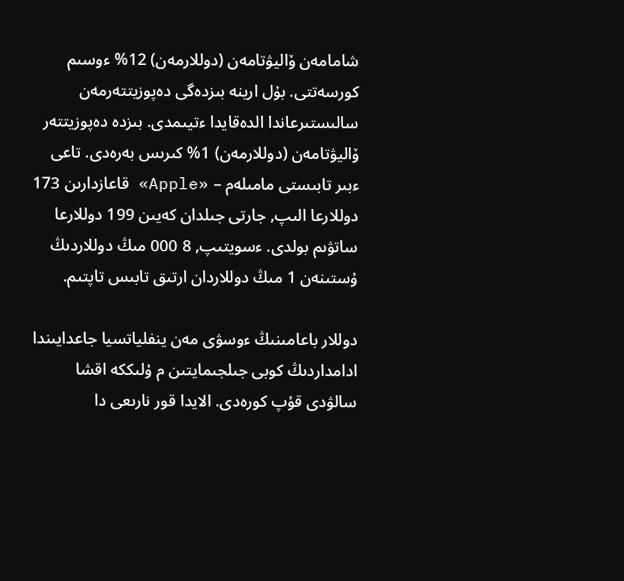شامامەن ۆاليۋتامەن (دوللارمەن) 12% ءوسىم كورسەتتى. بۇل ارينە بىزدەگى دەپوزيتتەرمەن سالىستىرعاندا الدەقايدا ءتيىمدى. بىزدە دەپوزيتتەر ۆاليۋتامەن (دوللارمەن) 1% كىرىس بەرەدى. تاعى ءبىر تابىستى مامىلەم – «Apple» قاعازدارىن 173 دوللارعا الىپ, جارتى جىلدان كەيىن 199 دوللارعا ساتۋىم بولدى. ءسويتىپ, 8 000 مىڭ دوللاردىڭ ۇستىنەن 1 مىڭ دوللاردان ارتىق تابىس تاپتىم.

دوللار باعامىنىڭ ءوسۋى مەن ينفلياتسيا جاعدايىندا ادامداردىڭ كوبى جىلجىمايتىن م ۇلىككە اقشا سالۋدى قۇپ كورەدى. الايدا قور نارىعى دا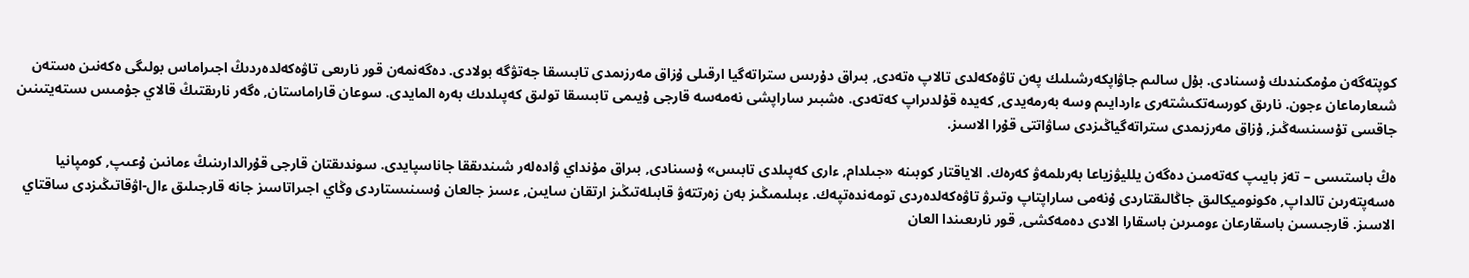كوپتەگەن مۇمكىندىك ۇسىنادى. بۇل سالىم جاۋاپكەرشىلىك پەن تاۋەكەلدى تالاپ ەتەدى, بىراق دۇرىس ستراتەگيا ارقىلى ۇزاق مەرزىمدى تابىسقا جەتۋگە بولادى. دەگەنمەن قور نارىعى تاۋەكەلدەردىڭ اجىراماس بولىگى ەكەنىن ەستەن شىعارماعان ءجون. نارىق كورسەتكىشتەرى ءاردايىم وسە بەرمەيدى, كەيدە قۇلدىراپ كەتەدى. ەشبىر ساراپشى نەمەسە قارجى ۇيىمى تابىسقا تولىق كەپىلدىك بەرە المايدى. سوعان قاراماستان, ەگەر نارىقتىڭ قالاي جۇمىس ىستەيتىنىن جاقسى تۇسىنسەڭىز, ۇزاق مەرزىمدى ستراتەگياڭىزدى ساۋاتتى قۇرا الاسىز.

ەڭ باستىسى – تەز بايىپ كەتەمىن دەگەن يلليۋزياعا بەرىلمەۋ كەرەك. الاياقتار كوبىنە «جىلدام, ءارى كەپىلدى تابىس» ۇسىنادى, بىراق مۇنداي ۋادەلەر شىندىققا جاناسپايدى. سوندىقتان قارجى قۇرالدارىنىڭ ءمانىن ۇعىپ, كومپانيا ەسەپتەرىن تالداپ, ەكونوميكالىق جاڭالىقتاردى ۇنەمى ساراپتاپ وتىرۋ تاۋەكەلدەردى تومەندەتپەك. ءبىلىمىڭىز بەن زەرتتەۋ قابىلەتىڭىز ارتقان سايىن, ءسىز جالعان ۇسىنىستاردى وڭاي اجىراتاسىز جانە قارجىلىق ءال-اۋقاتىڭىزدى ساقتاي الاسىز. قارجىسىن باسقارعان ءومىرىن باسقارا الادى دەمەكشى, قور نارىعىندا العان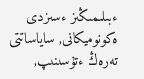ءبىلىمىڭىز ءسىزدى ەكونوميكانى, ساياساتتى تەرەڭ ءتۇسىنىپ,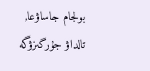بولجام جاساۋعا, تالداۋ جۇرگىزۋگە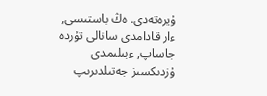ۇيرەتەدى. ەڭ باستىسى, ءار قادامدى سانالى تۇردە جاساپ, ءبىلىمدى ۇزدىكسىز جەتىلدىرىپ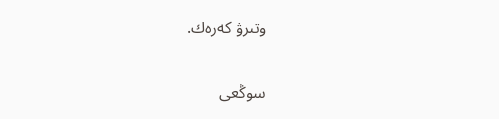وتىرۋ كەرەك.

سوڭعى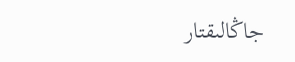جاڭالىقتار